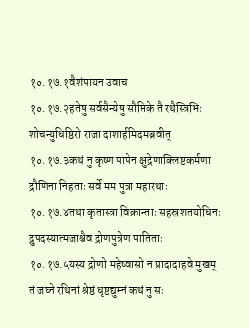१०.१७.१वैशंपायन उवाच
१०.१७.२हतेषु सर्वसैन्येषु सौप्तिके तै रथैस्त्रिभिः
शोचन्युधिष्ठिरो राजा दाशार्हमिदमब्रवीत्
१०.१७.३कथं नु कृष्ण पापेन क्षुद्रेणाक्लिष्टकर्मणा
द्रौणिना निहताः सर्वे मम पुत्रा महारथाः
१०.१७.४तथा कृतास्त्रा विक्रान्ताः सहस्रशतयोधिनः
द्रुपदस्यात्मजाश्चैव द्रोणपुत्रेण पातिताः
१०.१७.५यस्य द्रोणो महेष्वासो न प्रादादाहवे मुखम्
तं जघ्ने रथिनां श्रेष्ठं धृष्टद्युम्नं कथं नु सः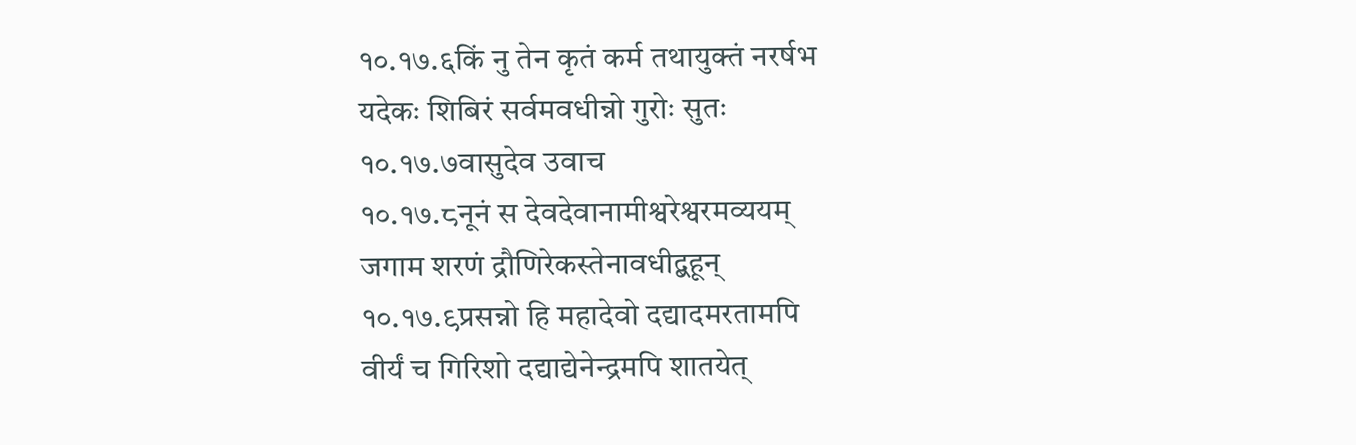१०.१७.६किं नु तेन कृतं कर्म तथायुक्तं नरर्षभ
यदेकः शिबिरं सर्वमवधीन्नो गुरोः सुतः
१०.१७.७वासुदेव उवाच
१०.१७.८नूनं स देवदेवानामीश्वरेश्वरमव्ययम्
जगाम शरणं द्रौणिरेकस्तेनावधीद्बहून्
१०.१७.९प्रसन्नो हि महादेवो दद्यादमरतामपि
वीर्यं च गिरिशो दद्याद्येनेन्द्रमपि शातयेत्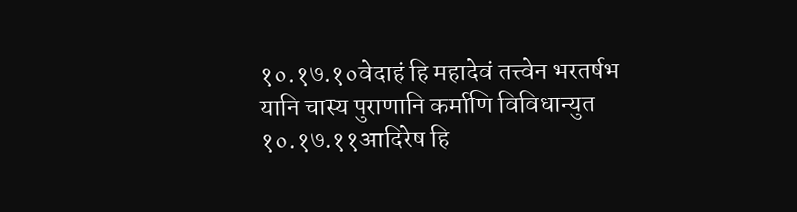१०.१७.१०वेदाहं हि महादेवं तत्त्वेन भरतर्षभ
यानि चास्य पुराणानि कर्माणि विविधान्युत
१०.१७.११आदिरेष हि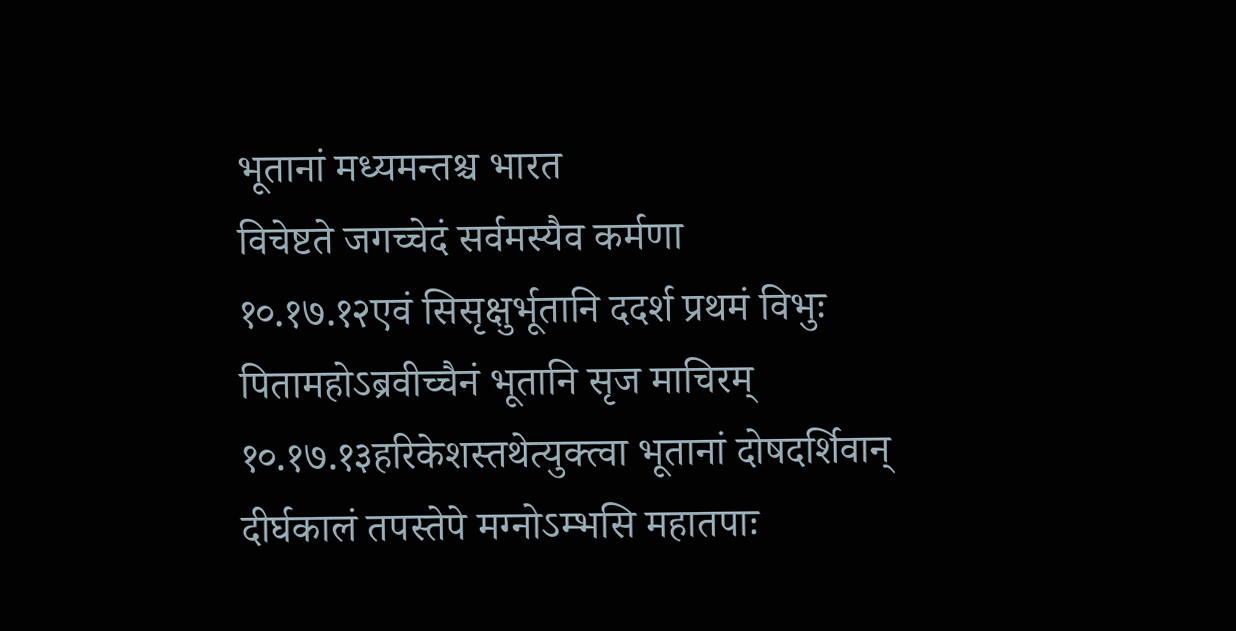भूतानां मध्यमन्तश्च भारत
विचेष्टते जगच्चेदं सर्वमस्यैव कर्मणा
१०.१७.१२एवं सिसृक्षुर्भूतानि ददर्श प्रथमं विभुः
पितामहोऽब्रवीच्चैनं भूतानि सृज माचिरम्
१०.१७.१३हरिकेशस्तथेत्युक्त्वा भूतानां दोषदर्शिवान्
दीर्घकालं तपस्तेपे मग्नोऽम्भसि महातपाः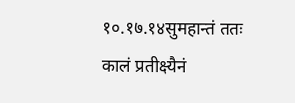१०.१७.१४सुमहान्तं ततः कालं प्रतीक्ष्यैनं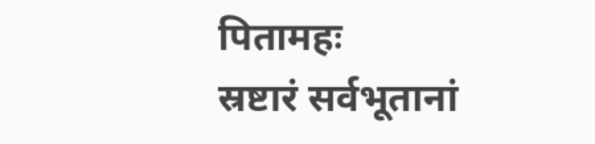पितामहः
स्रष्टारं सर्वभूतानां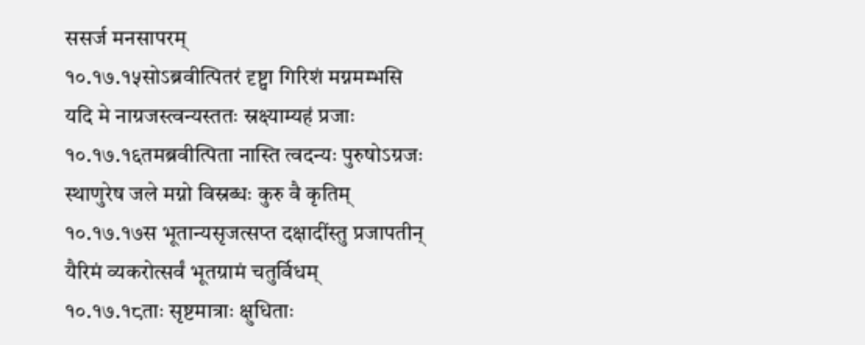ससर्ज मनसापरम्
१०.१७.१५सोऽब्रवीत्पितरं दृष्ट्वा गिरिशं मग्नमम्भसि
यदि मे नाग्रजस्त्वन्यस्ततः स्रक्ष्याम्यहं प्रजाः
१०.१७.१६तमब्रवीत्पिता नास्ति त्वदन्यः पुरुषोऽग्रजः
स्थाणुरेष जले मग्नो विस्रब्धः कुरु वै कृतिम्
१०.१७.१७स भूतान्यसृजत्सप्त दक्षादींस्तु प्रजापतीन्
यैरिमं व्यकरोत्सर्वं भूतग्रामं चतुर्विधम्
१०.१७.१८ताः सृष्टमात्राः क्षुधिताः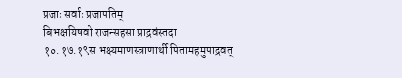प्रजाः सर्वाः प्रजापतिम्
बिभक्षयिषवो राजन्सहसा प्राद्रवंस्तदा
१०.१७.१९स भक्ष्यमाणस्त्राणार्थी पितामहमुपाद्रवत्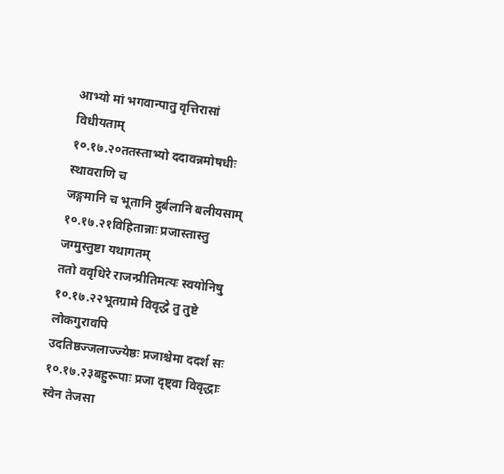आभ्यो मां भगवान्पातु वृत्तिरासां विधीयताम्
१०.१७.२०ततस्ताभ्यो ददावन्नमोषधीः स्थावराणि च
जङ्गमानि च भूतानि दुर्बलानि बलीयसाम्
१०.१७.२१विहितान्नाः प्रजास्तास्तु जग्मुस्तुष्टा यथागतम्
ततो ववृधिरे राजन्प्रीतिमत्यः स्वयोनिषु
१०.१७.२२भूतग्रामे विवृद्धे तु तुष्टे लोकगुरावपि
उदतिष्ठज्जलाज्ज्येष्ठः प्रजाश्चेमा ददर्श सः
१०.१७.२३बहुरूपाः प्रजा दृष्ट्वा विवृद्धाः स्वेन तेजसा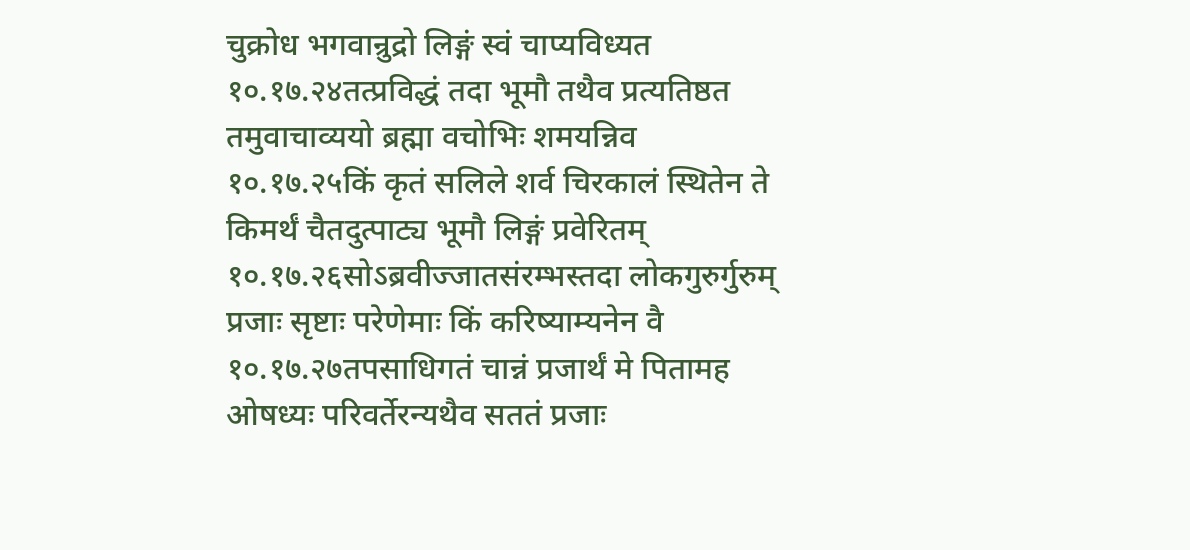चुक्रोध भगवान्रुद्रो लिङ्गं स्वं चाप्यविध्यत
१०.१७.२४तत्प्रविद्धं तदा भूमौ तथैव प्रत्यतिष्ठत
तमुवाचाव्ययो ब्रह्मा वचोभिः शमयन्निव
१०.१७.२५किं कृतं सलिले शर्व चिरकालं स्थितेन ते
किमर्थं चैतदुत्पाट्य भूमौ लिङ्गं प्रवेरितम्
१०.१७.२६सोऽब्रवीज्जातसंरम्भस्तदा लोकगुरुर्गुरुम्
प्रजाः सृष्टाः परेणेमाः किं करिष्याम्यनेन वै
१०.१७.२७तपसाधिगतं चान्नं प्रजार्थं मे पितामह
ओषध्यः परिवर्तेरन्यथैव सततं प्रजाः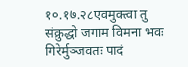१०.१७.२८एवमुक्त्वा तु संक्रुद्धो जगाम विमना भवः
गिरेर्मुञ्जवतः पादं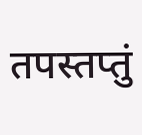तपस्तप्तुं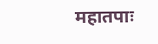महातपाः